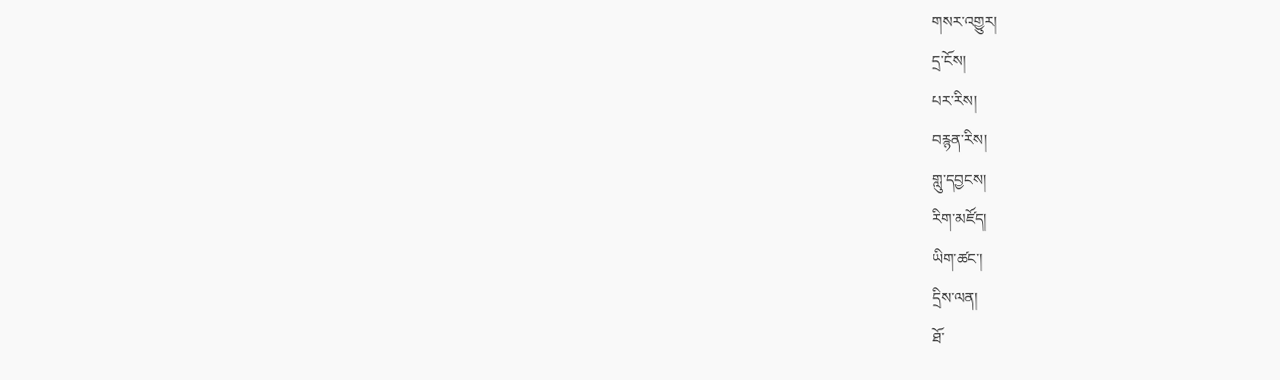གསར་འགྱུར།
དྲ་ངོས།
པར་རིས།
བརྙན་རིས།
གླུ་དབྱངས།
རིག་མཛོད།
ཡིག་ཚང་།
དྲིས་ལན།
ཐོ་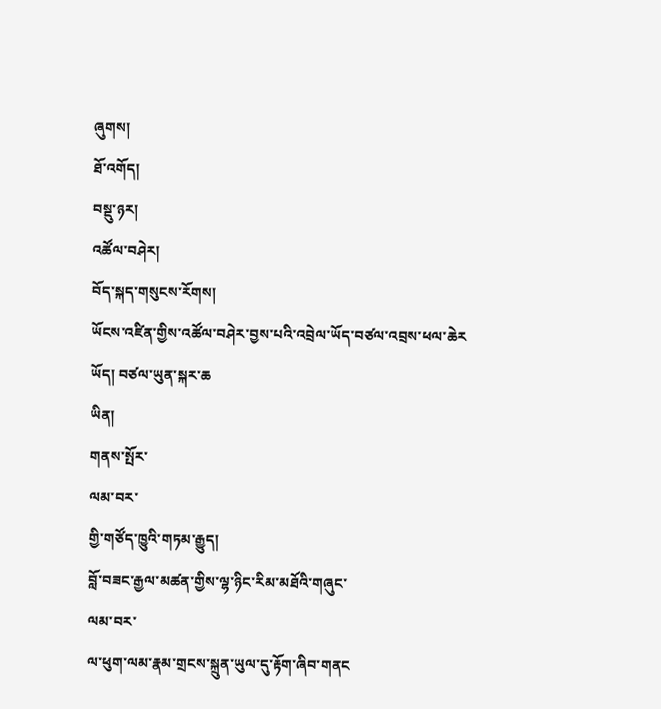ཞུགས།
ཐོ་འགོད།
བསྡུ་ཉར།
འཚོལ་བཤེར།
བོད་སྐད་གསུངས་རོགས།
ཡོངས་འཛིན་གྱིས་འཚོལ་བཤེར་བྱས་པའི་འབྲེལ་ཡོད་བཙལ་འབྲས་ཕལ་ཆེར
ཡོད། བཙལ་ཡུན་སྐར་ཆ
ཡིན།
གནས་སྤོར་
ལམ་བར་
གྱི་གཙོད་ཁྱུའི་གཏམ་རྒྱུད།
བློ་བཟང་རྒྱལ་མཚན་གྱིས་ལྷ་ཉིང་རིམ་མཐོའི་གཞུང་
ལམ་བར་
ལ་ཕུག་ལམ་རྣམ་གྲངས་སྐྲུན་ཡུལ་དུ་རྟོག་ཞིབ་གནང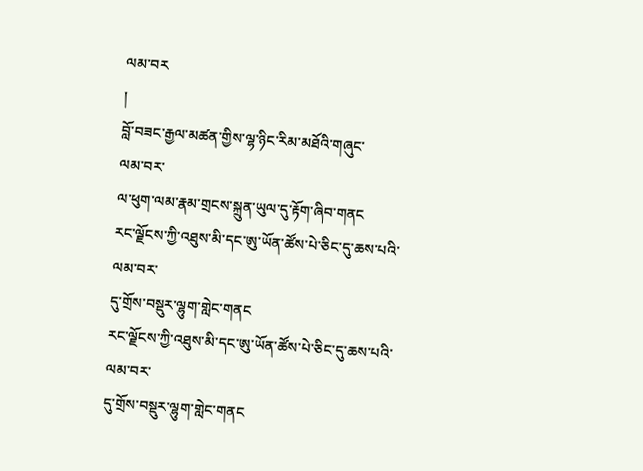ལམ་བར
།
བློ་བཟང་རྒྱལ་མཚན་གྱིས་ལྷ་ཉིང་རིམ་མཐོའི་གཞུང་
ལམ་བར་
ལ་ཕུག་ལམ་རྣམ་གྲངས་སྐྲུན་ཡུལ་དུ་རྟོག་ཞིབ་གནང
རང་ལྗོངས་ཀྱི་འཐུས་མི་དང་ཨུ་ཡོན་ཚོས་པེ་ཅིང་དུ་ཆས་པའི་
ལམ་བར་
དུ་གྲོས་བསྡུར་ལྷུག་གླེང་གནང
རང་ལྗོངས་ཀྱི་འཐུས་མི་དང་ཨུ་ཡོན་ཚོས་པེ་ཅིང་དུ་ཆས་པའི་
ལམ་བར་
དུ་གྲོས་བསྡུར་ལྷུག་གླེང་གནང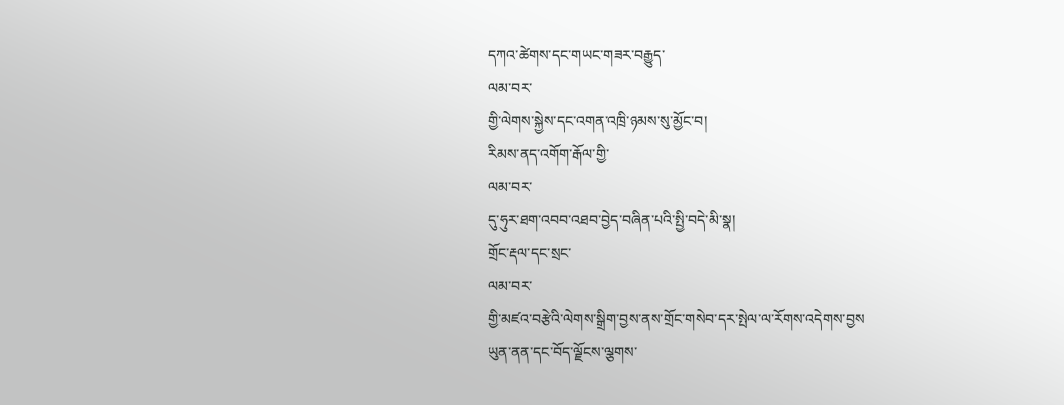དཀའ་ཚེགས་དང་གཡང་གཟར་བརྒྱུད་
ལམ་བར་
གྱི་ལེགས་སྐྱེས་དང་འགན་འཁྲི་ཉམས་སུ་མྱོང་བ།
རིམས་ནད་འགོག་རྒོལ་གྱི་
ལམ་བར་
དུ་ཧུར་ཐག་འབབ་འཐབ་བྱེད་བཞིན་པའི་སྤྱི་བདེ་མི་སྣ།
གྲོང་རྡལ་དང་སྲང་
ལམ་བར་
གྱི་མཛའ་བརྩེའི་ལེགས་སྒྲིག་བྱས་ནས་གྲོང་གསེབ་དར་སྤེལ་ལ་རོགས་འདེགས་བྱས
ཡུན་ནན་དང་བོད་ལྗོངས་ལྕགས་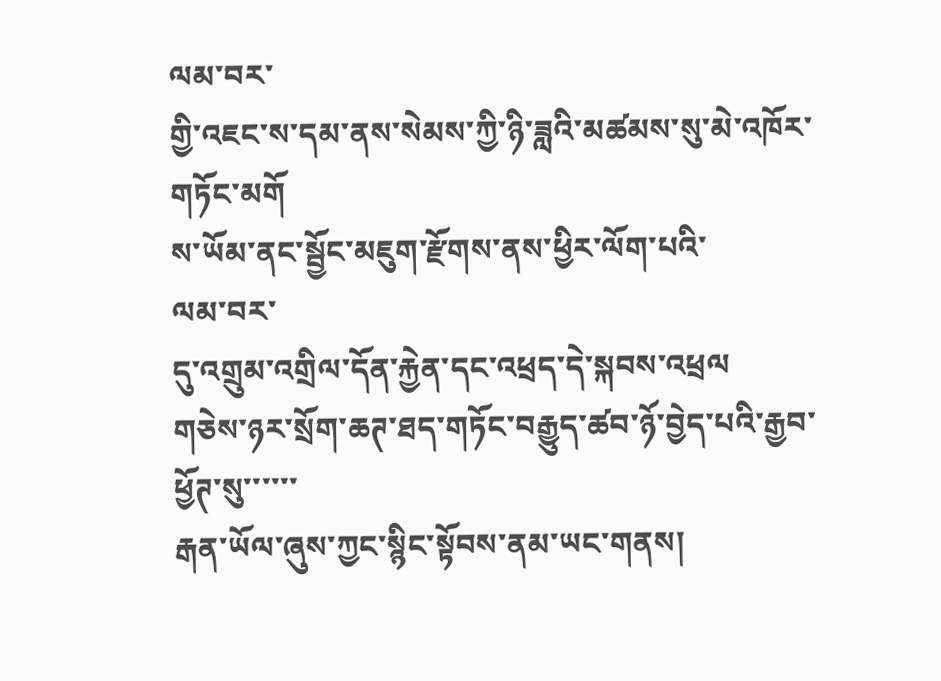ལམ་བར་
གྱི་འཇང་ས་དམ་ནས་སེམས་ཀྱི་ཉི་ཟླའི་མཚམས་སུ་མེ་འཁོར་གཏོང་མགོ
ས་ཡོམ་ནང་སྦྱོང་མཇུག་རྫོགས་ནས་ཕྱིར་ལོག་པའི་
ལམ་བར་
དུ་འགྲུམ་འགྲིལ་དོན་རྐྱེན་དང་འཕྲད་དེ་སྐབས་འཕྲལ
གཅེས་ཉར་སྲོག་ཆཊ་ཐད་གཏོང་བརྒྱུད་ཚབ་ཉོ་བྱེད་པའི་རྒྱབ་ཕྱོཊ་སུ་་་་་་
རྒན་ཡོལ་ཞུས་ཀྱང་སྙིང་སྟོབས་ནམ་ཡང་གནས།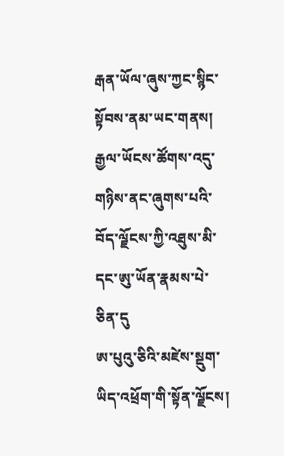རྒན་ཡོལ་ཞུས་ཀྱང་སྙིང་སྟོབས་ནམ་ཡང་གནས།
རྒྱལ་ཡོངས་ཚོགས་འདུ་གཉིས་ནང་ཞུགས་པའི་བོད་ལྗོངས་ཀྱི་འཐུས་མི་དང་ཨུ་ཡོན་རྣམས་པེ་ཅིན་དུ
ཨ་པུའུ་ཅིའི་མཛེས་སྡུག་ཡིད་འཕྲོག་གི་སྟོན་ལྗོངས།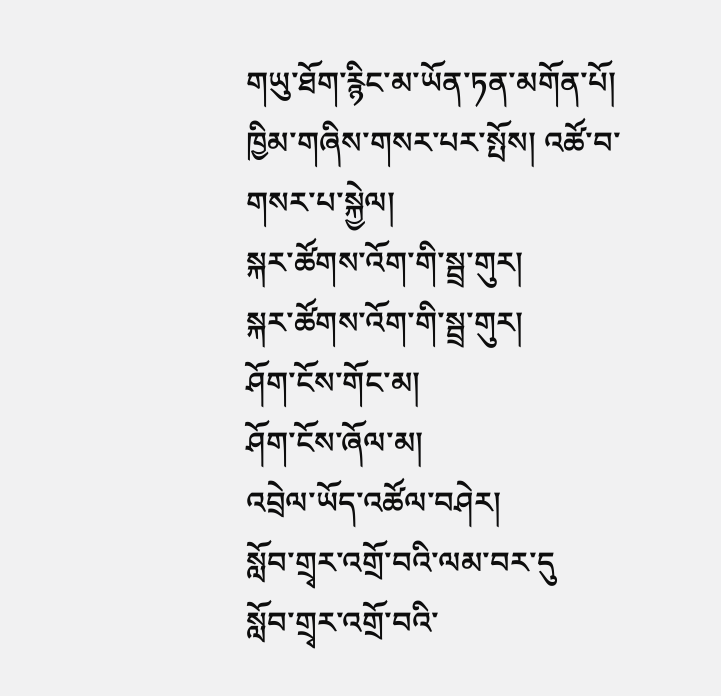གཡུ་ཐོག་རྙིང་མ་ཡོན་ཏན་མགོན་པོ།
ཁྱིམ་གཞིས་གསར་པར་སྤོས། འཚོ་བ་གསར་པ་སྐྱེལ།
སྐར་ཚོགས་འོག་གི་སྦྲ་གུར།
སྐར་ཚོགས་འོག་གི་སྦྲ་གུར།
ཤོག་ངོས་གོང་མ།
ཤོག་ངོས་ཞོལ་མ།
འབྲེལ་ཡོད་འཚོལ་བཤེར།
སློབ་གྲྭར་འགྲོ་བའི་ལམ་བར་དུ
སློབ་གྲྭར་འགྲོ་བའི་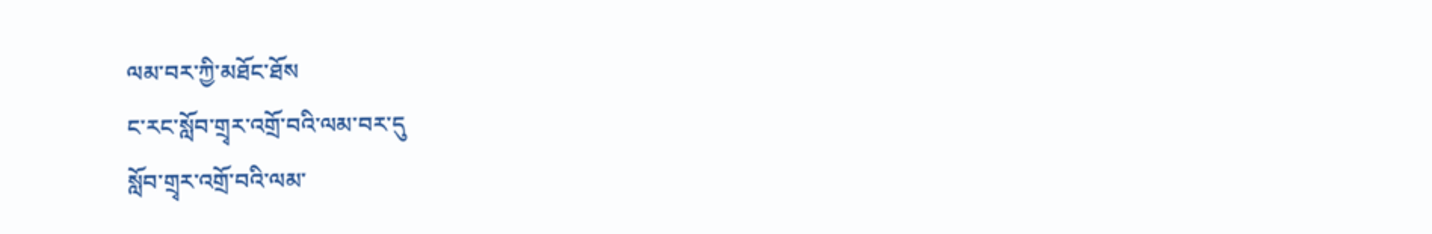ལམ་བར་ཀྱི་མཐོང་ཐོས
ང་རང་སློབ་གྲྭར་འགྲོ་བའི་ལམ་བར་དུ
སློབ་གྲྭར་འགྲོ་བའི་ལམ་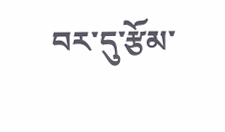བར་དུ་རྩོམ་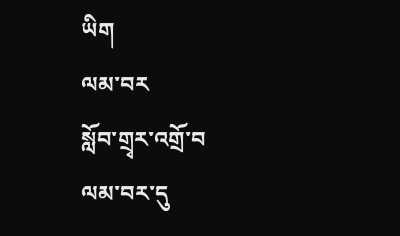ཡིག
ལམ་བར
སློབ་གྲྭར་འགྲོ་བ
ལམ་བར་དུ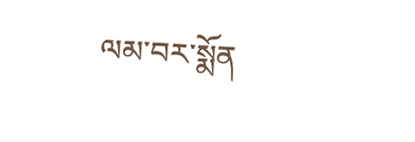ལམ་བར་སྨོན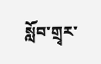སློབ་གྲྭར་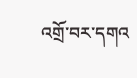འགྲོ་བར་དགའ